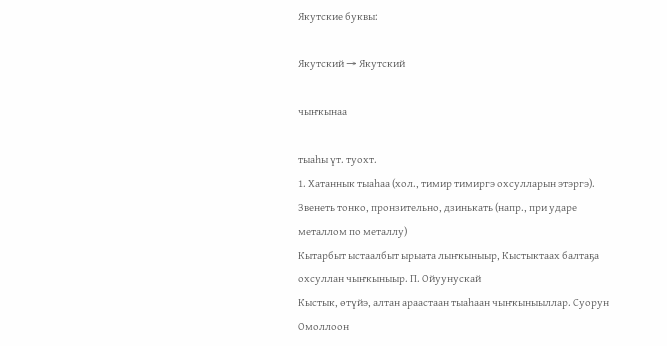Якутские буквы:

Якутский → Якутский

чыҥкынаа

тыаһы үт. туохт.
1. Хатаннык тыаһаа (хол., тимир тимиргэ охсулларын этэргэ). Звенеть тонко, пронзительно, дзинькать (напр., при ударе металлом по металлу)
Кытарбыт ыстаалбыт ырыата лыҥкыныыр, Кыстыктаах балтаҕа охсуллан чыҥкыныыр. П. Ойуунускай
Кыстык, өтүйэ, алтан араастаан тыаһаан чыҥкыныыллар. Суорун Омоллоон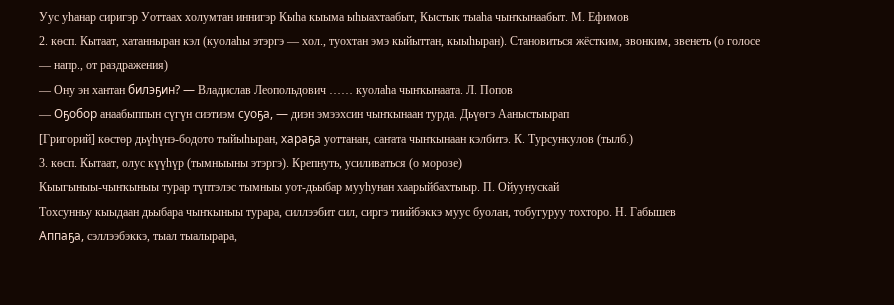Уус уһанар сиригэр Уоттаах холумтан иннигэр Кыһа кыыма ыһыахтаабыт, Кыстык тыаһа чыҥкынаабыт. М. Ефимов
2. көсп. Кытаат, хатанныран кэл (куолаһы этэргэ — хол., туохтан эмэ кыйыттан, кыыһыран). Становиться жёстким, звонким, звенеть (о голосе — напр., от раздражения)
— Ону эн хантан билэҕин? — Владислав Леопольдович …… куолаһа чыҥкынаата. Л. Попов
— Оҕобор анаабыппын сүгүн сиэтиэм суоҕа, — диэн эмээхсин чыҥкынаан турда. Дьүөгэ Ааныстыырап
[Григорий] көстөр дьүһүнэ-бодото тыйыһыран, хараҕа уоттанан, саҥата чыҥкынаан кэлбитэ. К. Турсункулов (тылб.)
3. көсп. Кытаат, олус күүһүр (тымныыны этэргэ). Крепнуть, усиливаться (о морозе)
Кыыгыныы-чыҥкыныы турар түптэлэс тымныы уот-дьыбар мууһунан хаарыйбахтыыр. П. Ойуунускай
Тохсунньу кыыдаан дьыбара чыҥкыныы турара, силлээбит сил, сиргэ тиийбэккэ муус буолан, тобугуруу тохторо. Н. Габышев
Аппаҕа, сэллээбэккэ, тыал тыалырара,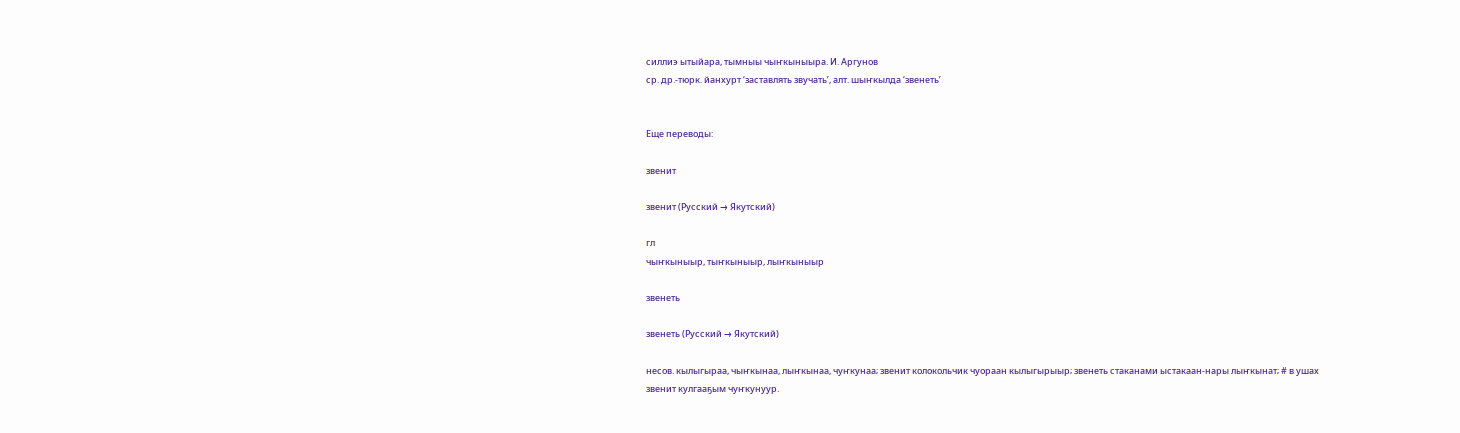силлиэ ытыйара, тымныы чыҥкыныыра. И. Аргунов
ср. др.-тюрк. йанхурт ‘заставлять звучать’, алт. шыҥкылда ‘звенеть’


Еще переводы:

звенит

звенит (Русский → Якутский)

гл
чыҥкыныыр, тыҥкыныыр, лыҥкыныыр

звенеть

звенеть (Русский → Якутский)

несов. кылыгыраа, чыҥкынаа, лыҥкынаа, чуҥкунаа; звенит колокольчик чуораан кылыгырыыр; звенеть стаканами ыстакаан-нары лыҥкынат; # в ушах звенит кулгааҕым чуҥкунуур.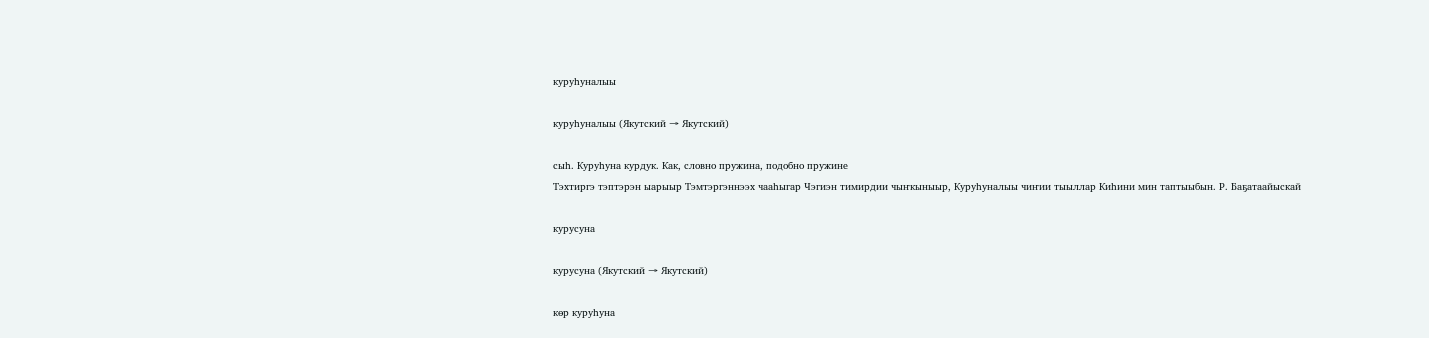куруһуналыы

куруһуналыы (Якутский → Якутский)

сыһ. Куруһуна курдук. Как, словно пружина, подобно пружине
Тэхтиргэ тэптэрэн ыарыыр Тэмтэргэннээх чааһыгар Чэгиэн тимирдии чыҥкыныыр, Куруһуналыы чиҥии тыыллар Киһини мин таптыыбын. Р. Баҕатаайыскай

курусуна

курусуна (Якутский → Якутский)

көр куруһуна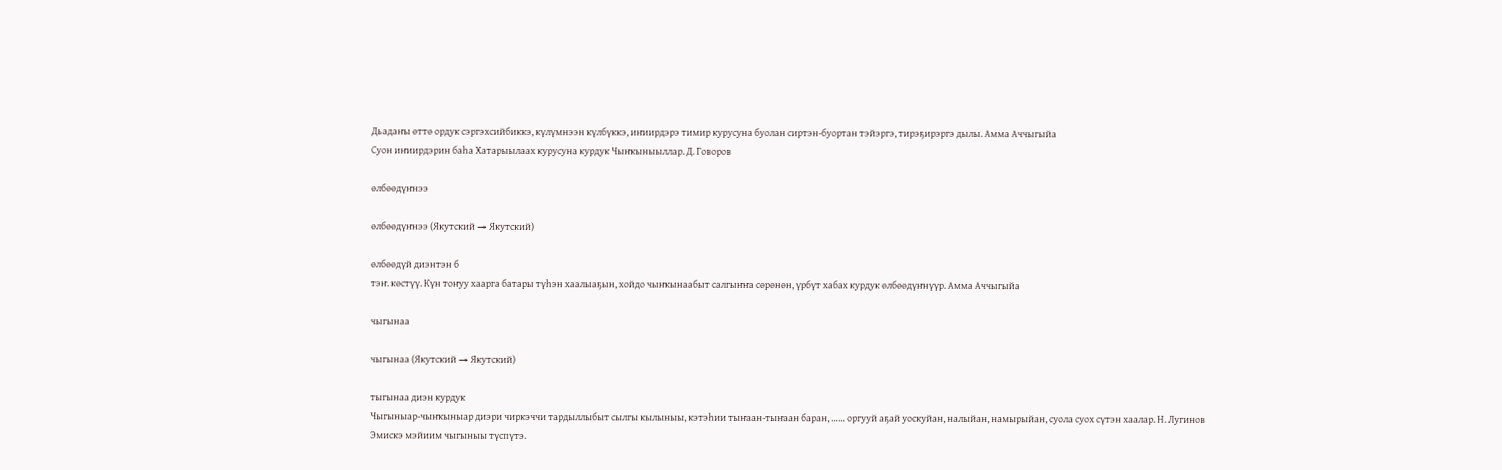Дьадаҥы өттө ордук сэргэхсийбиккэ, күлүмнээн күлбүккэ, иҥиирдэрэ тимир курусуна буолан сиртэн-буортан тэйэргэ, тирэҕирэргэ дылы. Амма Аччыгыйа
Суон иҥиирдэрин баһа Хатарыылаах курусуна курдук Чыҥкыныыллар. Д. Говоров

өлбөөдүҥнээ

өлбөөдүҥнээ (Якутский → Якутский)

өлбөөдүй диэнтэн б
тэҥ. көстүү. Күн тоҥуу хаарга батары түһэн хаалыаҕын, хойдо чыҥкынаабыт салгыҥҥа сөрөнөн, үрбүт хабах курдук өлбөөдүҥнүүр. Амма Аччыгыйа

чыгынаа

чыгынаа (Якутский → Якутский)

тыгынаа диэн курдук
Чыгыныар-чыҥкыныар диэри чиркэччи тардыллыбыт сылгы кылыныы, кэтэһии тыҥаан-тыҥаан баран, …… оргууй аҕай уоскуйан, налыйан, намырыйан, суола суох сүтэн хаалар. Н. Лугинов
Эмискэ мэйиим чыгыныы түспүтэ.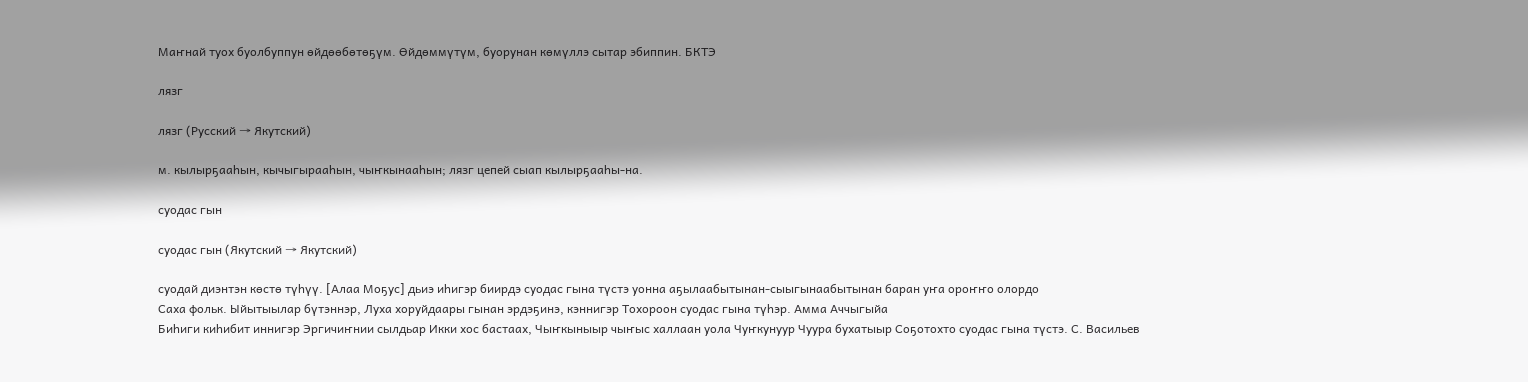Маҥнай туох буолбуппун өйдөөбөтөҕүм. Өйдөммүтүм, буорунан көмүллэ сытар эбиппин. БКТЭ

лязг

лязг (Русский → Якутский)

м. кылырҕааһын, кычыгырааһын, чыҥкынааһын; лязг цепей сыап кылырҕааһы-на.

суодас гын

суодас гын (Якутский → Якутский)

суодай диэнтэн көстө түһүү. [Алаа Моҕус] дьиэ иһигэр биирдэ суодас гына түстэ уонна аҕылаабытынан-сыыгынаабытынан баран уҥа ороҥҥо олордо
Саха фольк. Ыйытыылар бүтэннэр, Луха хоруйдаары гынан эрдэҕинэ, кэннигэр Тохороон суодас гына түһэр. Амма Аччыгыйа
Биһиги киһибит иннигэр Эргичиҥнии сылдьар Икки хос бастаах, Чыҥкыныыр чыҥыс халлаан уола Чуҥкунуур Чуура бухатыыр Соҕотохто суодас гына түстэ. С. Васильев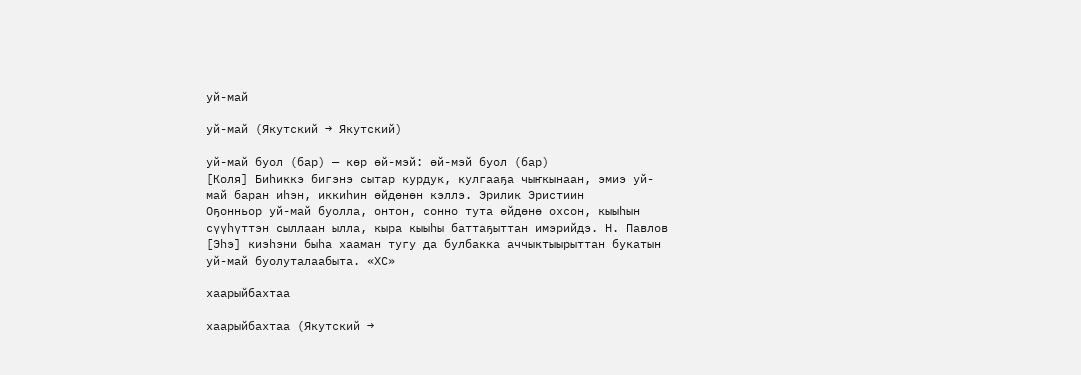уй-май

уй-май (Якутский → Якутский)

уй-май буол (бар) — көр өй-мэй: өй-мэй буол (бар)
[Коля] Биһиккэ бигэнэ сытар курдук, кулгааҕа чыҥкынаан, эмиэ уй-май баран иһэн, иккиһин өйдөнөн кэллэ. Эрилик Эристиин
Оҕонньор уй-май буолла, онтон, сонно тута өйдөнө охсон, кыыһын сүүһүттэн сыллаан ылла, кыра кыыһы баттаҕыттан имэрийдэ. Н. Павлов
[Эһэ] киэһэни быһа хааман тугу да булбакка аччыктыырыттан букатын уй-май буолуталаабыта. «ХС»

хаарыйбахтаа

хаарыйбахтаа (Якутский →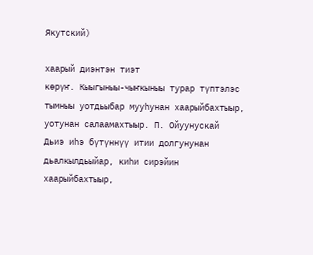Якутский)

хаарый диэнтэн тиэт
көрүҥ. Кыыгыныы-чыҥкыныы турар түптэлэс тымныы уотдьыбар мууһунан хаарыйбахтыыр, уотунан салаамахтыыр. П. Ойуунускай
Дьиэ иһэ бүтүннүү итии долгунунан дьалкылдьыйар, киһи сирэйин хаарыйбахтыыр,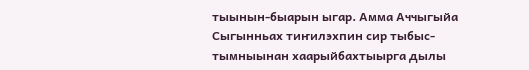тыынын-быарын ыгар. Амма Аччыгыйа
Сыгынньах тиҥилэхпин сир тыбыс-тымныынан хаарыйбахтыырга дылы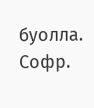буолла. Софр.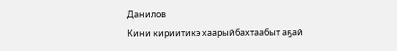Данилов
Кини кириитикэ хаарыйбахтаабыт аҕай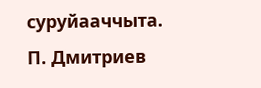суруйааччыта. П. Дмитриев